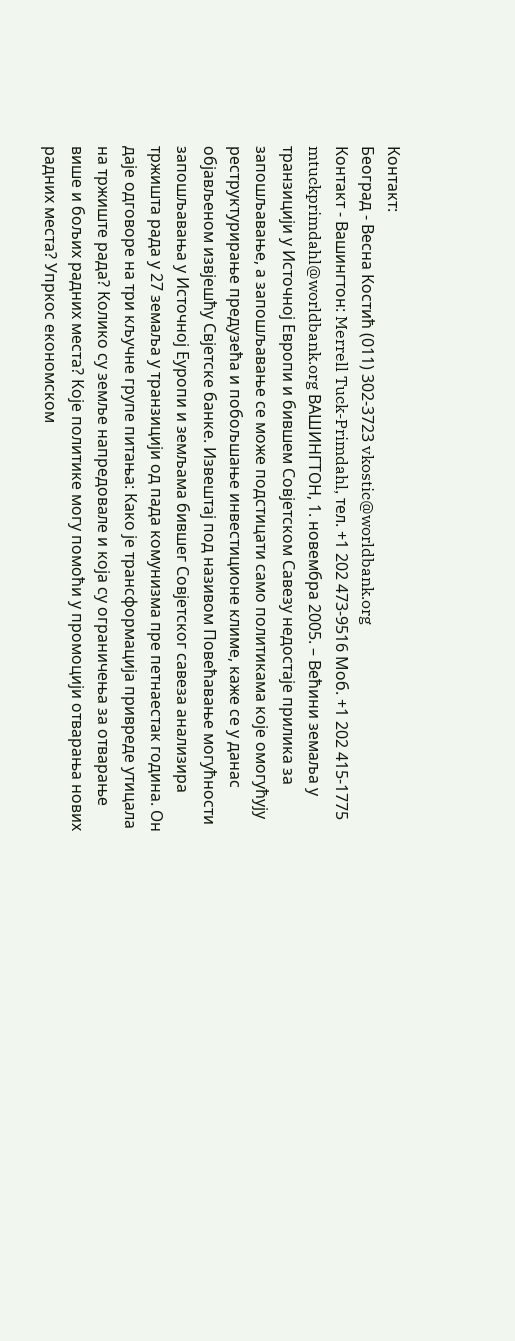Контакт:
Београд - Весна Костић (011) 302-3723 vkostic@worldbank.org
Контакт - Вашингтон: Merrell Tuck-Primdahl, тел. +1 202 473-9516 Моб. +1 202 415-1775 mtuckprimdahl@worldbank.org ВАШИНГТОН, 1. новембра 2005. – Већини земаља у транзицији у Источној Европи и бившем Совјетском Савезу недостаје прилика за запошљавање, а запошљавање се може подстицати само политикама које омогућују реструктурирање предузећа и побољшање инвестиционе климе, каже се у данас објављеном извјешћу Свјетске банке. Извештај под називом Повећавање могућности запошљавања у Источној Еуропи и земљама бившег Совјетског савеза анализира тржишта рада у 27 земаља у транзицији од пада комунизма пре петнаестак година. Он даје одговоре на три кључне групе питања: Како је трансформација привреде утицала на тржиште рада? Колико су земље напредовале и која су ограничења за отварање више и бољих радних места? Које политике могу помоћи у промоцији отварања нових радних места? Упркос економском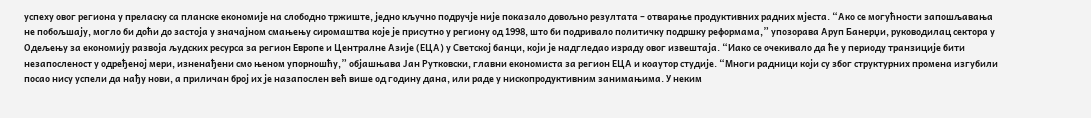успеху овог региона у преласку са планске економије на слободно тржиште, једно кључно подручје није показало довољно резултата – отварање продуктивних радних мјеста. “Ако се могућности запошљавања не побољшају, могло би доћи до застоја у значајном смањењу сиромаштва које је присутно у региону од 1998, што би подривало политичку подршку реформама,” упозорава Аруп Банерџи, руководилац сектора у Одељењу за економију развоја људских ресурса за регион Европе и Централне Азије (ЕЦА) у Светској банци, који је надгледао израду овог извештаја. “Иако се очекивало да ће у периоду транзиције бити незапосленост у одређеној мери, изненађени смо њеном упорношћу,” објашњава Јан Рутковски, главни економиста за регион ЕЦА и коаутор студије. “Многи радници који су због структурних промена изгубили посао нису успели да нађу нови, а приличан број их је назапослен већ више од годину дана, или раде у нископродуктивним занимањима. У неким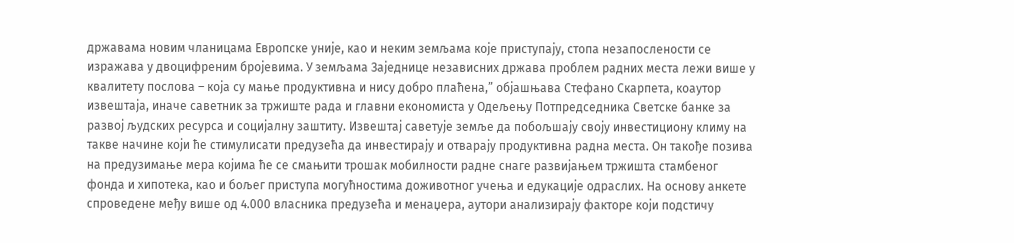државама новим чланицама Европске уније, као и неким земљама које приступају, стопа незапослености се изражава у двоцифреним бројевима. У земљама Заједнице независних држава проблем радних места лежи више у квалитету послова – која су мање продуктивна и нису добро плаћена,” објашњава Стефано Скарпета, коаутор извештаја, иначе саветник за тржиште рада и главни економиста у Одељењу Потпредседника Светске банке за развој људских ресурса и социјалну заштиту. Извештај саветује земље да побољшају своју инвестициону климу на такве начине који ће стимулисати предузећа да инвестирају и отварају продуктивна радна места. Он такође позива на предузимање мера којима ће се смањити трошак мобилности радне снаге развијањем тржишта стамбеног фонда и хипотека, као и бољег приступа могућностима доживотног учења и едукације одраслих. На основу анкете спроведене међу више од 4.000 власника предузећа и менаџера, аутори анализирају факторе који подстичу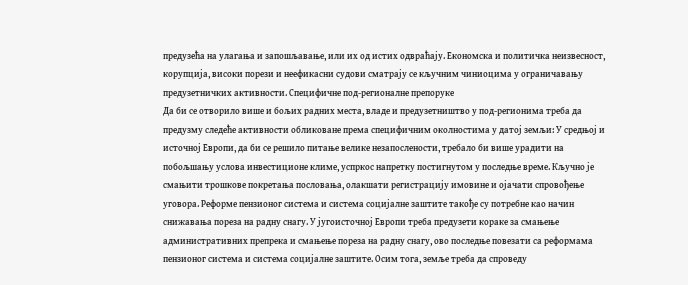предузећа на улагања и запошљавање, или их од истих одвраћају. Економска и политичка неизвесност, корупција, високи порези и неефикасни судови сматрају се кључним чиниоцима у ограничавању предузетничких активности. Специфичне под-регионалне препоруке
Да би се отворило више и бољих радних места, владе и предузетништво у под-регионима треба да предузму следеће активности обликоване према специфичним околностима у датој земљи: У средњој и источној Европи, да би се решило питање велике незапослености, требало би више урадити на побољшању услова инвестиционе климе, успркос напретку постигнутом у последње време. Кључно је смањити трошкове покретања пословања, олакшати регистрацију имовине и ојачати спровођење уговора. Реформе пензионог система и система социјалне заштите такође су потребне као начин снижавања пореза на радну снагу. У југоисточној Европи треба предузети кораке за смањење административних препрека и смањење пореза на радну снагу, ово последње повезати са реформама пензионог система и система социјалне заштите. Осим тога, земље треба да спроведу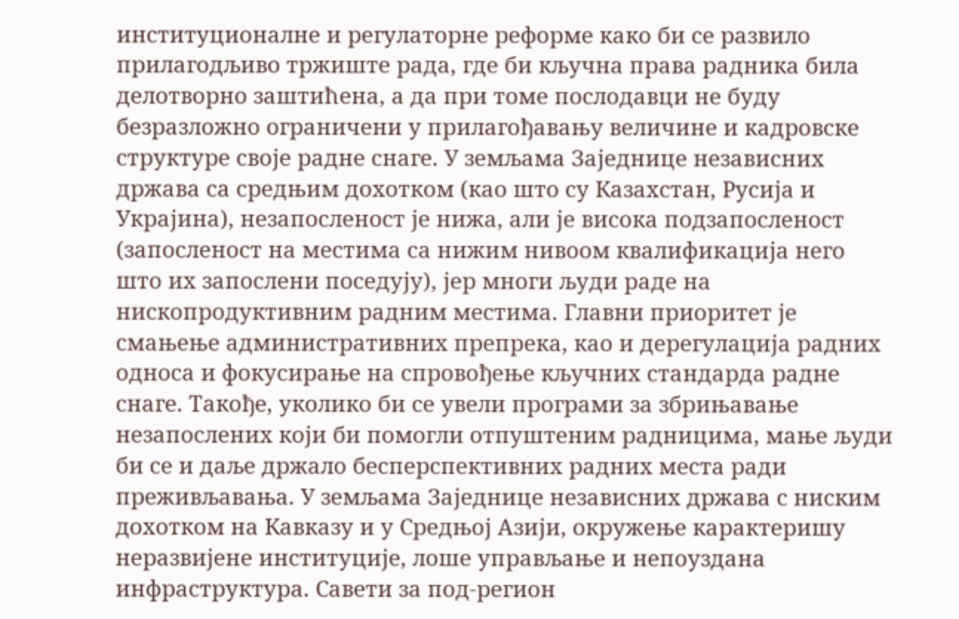институционалне и регулаторне реформе како би се развило прилагодљиво тржиште рада, где би кључна права радника била делотворно заштићена, а да при томе послодавци не буду безразложно ограничени у прилагођавању величине и кадровске структуре своје радне снаге. У земљама Заједнице независних држава са средњим дохотком (као што су Казахстан, Русија и Украјина), незапосленост је нижа, али је висока подзапосленост (запосленост на местима са нижим нивоом квалификација него што их запослени поседују), јер многи људи раде на нископродуктивним радним местима. Главни приоритет је смањење административних препрека, као и дерегулација радних односа и фокусирање на спровођење кључних стандарда радне снаге. Такође, уколико би се увели програми за збрињавање незапослених који би помогли отпуштеним радницима, мање људи би се и даље држало бесперспективних радних места ради преживљавања. У земљама Заједнице независних држава с ниским дохотком на Кавказу и у Средњој Азији, окружење карактеришу неразвијене институције, лоше управљање и непоуздана инфраструктура. Савети за под-регион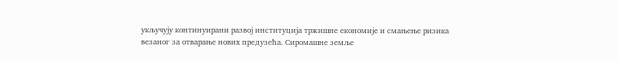укључују континуирани развој институција тржишне економије и смањење ризика везаног за отварање нових предузећа. Сиромашне земље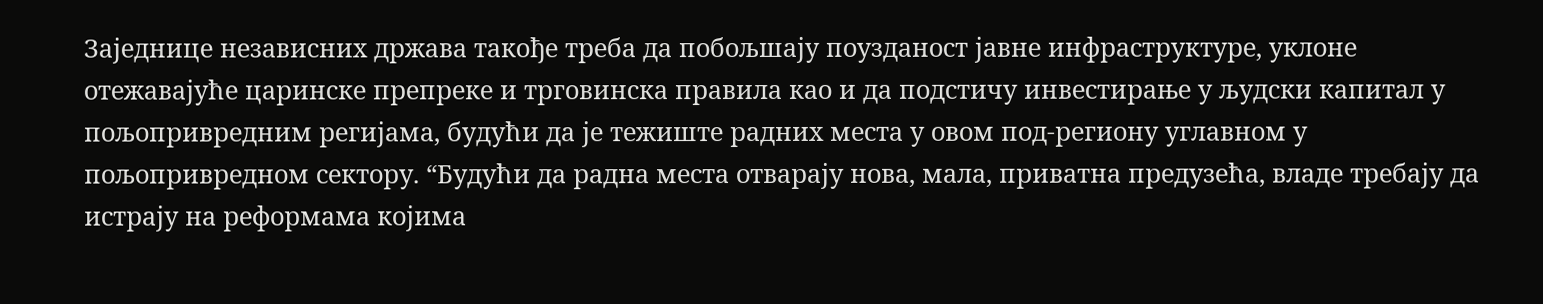Заједнице независних држава такође треба да побољшају поузданост јавне инфраструктуре, уклоне отежавајуће царинске препреке и трговинска правила као и да подстичу инвестирање у људски капитал у пољопривредним регијама, будући да је тежиште радних места у овом под-региону углавном у пољопривредном сектору. “Будући да радна места отварају нова, мала, приватна предузећа, владе требају да истрају на реформама којима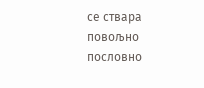се ствара повољно пословно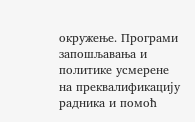окружење. Програми запошљавања и политике усмерене на преквалификацију радника и помоћ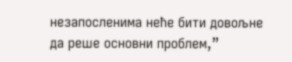незапосленима неће бити довољне да реше основни проблем,”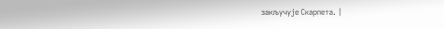закључује Скарпета. |